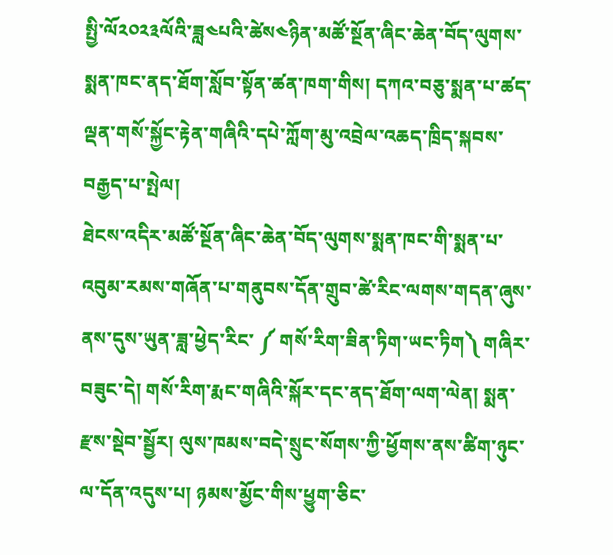སྤྱི་ལོ༢༠༢༣ལོའི་ཟླ༤པའི་ཚེས༤ཉིན་མཚོ་སྔོན་ཞིང་ཆེན་བོད་ལུགས་སྨན་ཁང་ནད་ཐོག་སློབ་སྟོན་ཚན་ཁག་གིས། དཀའ་བཅུ་སྨན་པ་ཚད་ལྡན་གསོ་སྐྱོང་རྟེན་གཞིའི་དཔེ་ཀློག་མུ་འབྲེལ་འཆད་ཁྲིད་སྐབས་བརྒྱད་པ་སྤེལ།
ཐེངས་འདིར་མཚོ་སྔོན་ཞིང་ཆེན་བོད་ལུགས་སྨན་ཁང་གི་སྨན་པ་འབུམ་རམས་གཞོན་པ་གནུབས་དོན་གྲུབ་ཚེ་རིང་ལགས་གདན་ཞུས་ནས་དུས་ཡུན་ཟླ་ཕྱེད་རིང་ ༼ གསོ་རིག་ཟིན་ཏིག་ཡང་ཏིག༽ གཞིར་བཟུང་དེ། གསོ་རིག་རྨང་གཞིའི་སྐོར་དང་ནད་ཐོག་ལག་ལེན། སྨན་རྫས་སྡེབ་སྦྱོར། ལུས་ཁམས་བདེ་སྲུང་སོགས་ཀྱི་ཕྱོགས་ནས་ཚིག་ཉུང་ལ་དོན་འདུས་པ། ཉམས་མྱོང་གིས་ཕྱུག་ཅིང་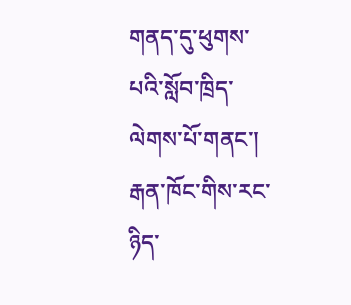གནད་དུ་ཕུགས་པའི་སློབ་ཁྲིད་ལེགས་པོ་གནང་།
རྒན་ཁོང་གིས་རང་ཉིད་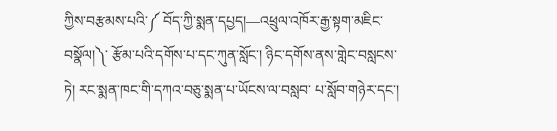ཀྱིས་བརྩམས་པའི་༼ བོད་ཀྱི་སྨན་དཔྱད།—འཕྲུལ་འཁོར་རྒྱ་སྟག་མཇིང་བསྣོལ།༽་ རྩོམ་པའི་དགོས་པ་དང་ཀུན་སློང་། ཉིང་དགོས་ནས་གླེང་བསླངས་ཏེ། རང་སྨན་ཁང་གི་དཀའ་བཅུ་སྨན་པ་ཡོངས་ལ་བསླབ་ པ་སློབ་གཉེར་དང་།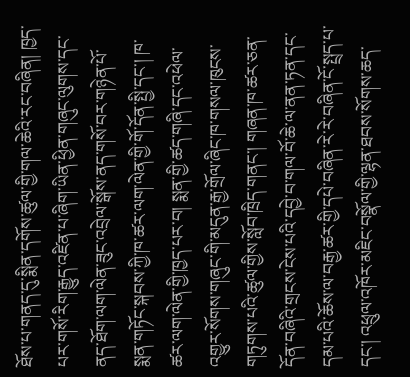ཐོས་པ་གནད་དུ་སྨིན་དགོས་ཚུལ་གྱི་གལ་ཆེའི་རང་བཞིན། ཁྱད་པར་གསོ་རིག་རྒྱུད་འཛིན་པ་ཞིག་ཡིན་ཕྱིན་གཞུང་ལུགས་དང་ནད་ཐོག་ལག་ལེན་ཟུང་འབྲེལ་སྒོས་ནད་གསོ་བར་གཉེན་པོ་སྨན་གཏོང་སྐབས་ཀྱི་ཁ་ཚར་ལག་ལེན་གྱི་གོ་དོན་སྤྱི་དང་། ཁ་ཚར་ལག་ལེན་གྱི་ཁྱད་པར་བ། སྨན་གྱི་ཚད་གཞི་དང་འཕེལ་འགྱུར་སོགས་གཞུང་གི་མདུན་རྒྱ་གྲོལ་ཞིང་ཁ་གསལ་ཁུངས་གཏུགས་པའི་ཚུལ་གྱིས་སློབ་ཁྲིད་གནང་། གཞན་ཁ་ཚར་ཅན་དོན་བཞིའི་གྲངས་ངེས་པའི་དབྱེ་བ་གལ་བོ་ཆེ་ལ་ནན་ཏན་དང་དམ་པའི་ཆོས་ལ་བརྒྱ་ཚར་གྱི་དཔེ་བཞིན་རེ་རེ་བཞིན་ངོ་སྤྲད་པ་དང་། འཕྲུལ་འཁོར་མཇིང་བསྣོལ་གྱི་ལྷན་ཐབས་སོགས་ཆད་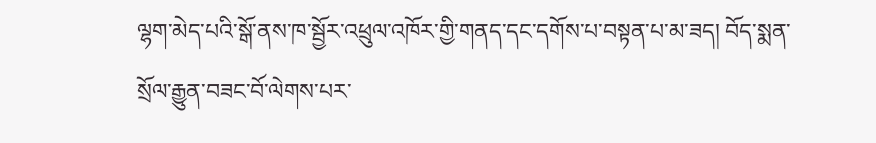ལྷག་མེད་པའི་སྒོ་ནས་ཁ་སྦྱོར་འཕྲུལ་འཁོར་གྱི་གནད་དང་དགོས་པ་བསྟན་པ་མ་ཟད། བོད་སྨན་སྲོལ་རྒྱུན་བཟང་བོ་ལེགས་པར་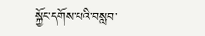སྐྱོང་དགོས་པའི་བསླབ་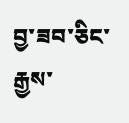བྱ་ཟབ་ཅིང་རྒྱས་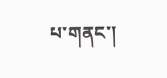པ་གནང་།